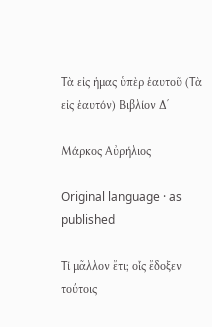Τὰ εἰς ἡμας ὑπὲρ ἑαυτοῦ (Τὰ εἰς ἑαυτόν) Βιβλίον Δʹ

Μάρκος Αὐρήλιος

Original language · as published

Τί μᾶλλον ἔτι; οἷς ἔδοξεν τούτοις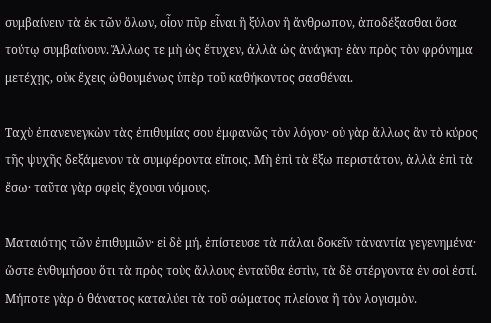συμβαίνειν τὰ ἐκ τῶν ὅλων, οἷον πῦρ εἶναι ἢ ξύλον ἢ ἄνθρωπον, ἀποδέξασθαι ὅσα τούτῳ συμβαίνουν. Ἄλλως τε μὴ ὡς ἔτυχεν, ἀλλὰ ὡς ἀνάγκη· ἐὰν πρὸς τὸν φρόνημα μετέχῃς, οὐκ ἔχεις ὠθουμένως ὑπὲρ τοῦ καθήκοντος σασθέναι.

Ταχὺ ἐπανενεγκὼν τὰς ἐπιθυμίας σου ἐμφανῶς τὸν λόγον· οὐ γὰρ ἄλλως ἂν τὸ κύρος τῆς ψυχῆς δεξάμενον τὰ συμφέροντα εἴποις. Μὴ ἐπὶ τὰ ἔξω περιστάτον, ἀλλὰ ἐπὶ τὰ ἔσω· ταῦτα γὰρ σφεὶς ἔχουσι νόμους.

Ματαιότης τῶν ἐπιθυμιῶν· εἰ δὲ μή, ἐπίστευσε τὰ πάλαι δοκεῖν τἀναντία γεγενημένα· ὥστε ἐνθυμήσου ὅτι τὰ πρὸς τοὺς ἄλλους ἐνταῦθα ἐστὶν, τὰ δὲ στέργοντα ἐν σοὶ ἐστί. Μήποτε γὰρ ὁ θάνατος καταλύει τὰ τοῦ σώματος πλείονα ἢ τὸν λογισμὸν.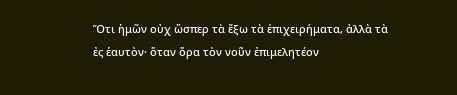Ὅτι ἡμῶν οὐχ ὥσπερ τὰ ἔξω τὰ ἐπιχειρήματα, ἀλλὰ τὰ ἐς ἑαυτὸν· ὅταν ὅρα τὸν νοῦν ἐπιμελητέον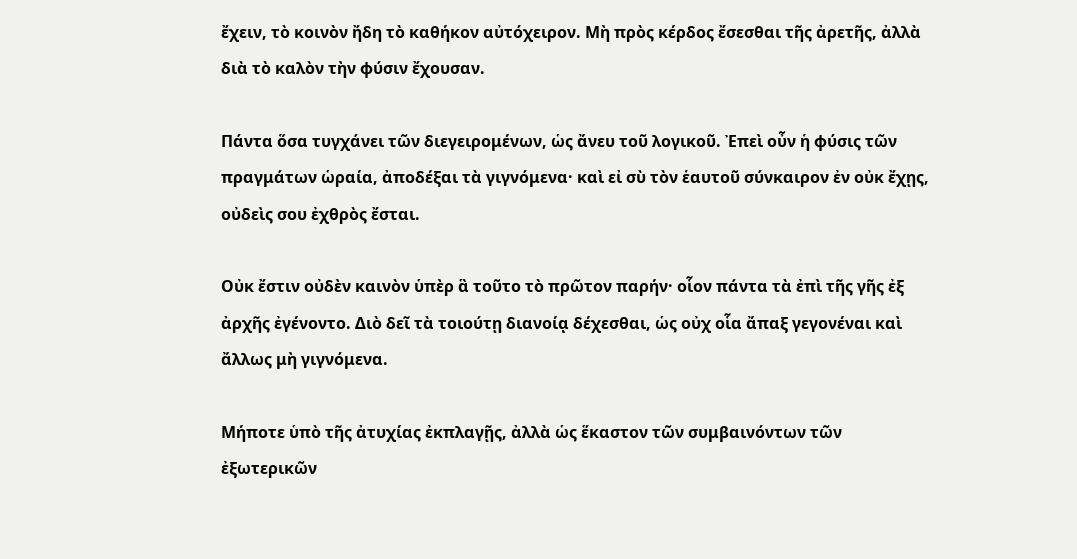ἔχειν, τὸ κοινὸν ἤδη τὸ καθήκον αὐτόχειρον. Μὴ πρὸς κέρδος ἔσεσθαι τῆς ἀρετῆς, ἀλλὰ διὰ τὸ καλὸν τὴν φύσιν ἔχουσαν.

Πάντα ὅσα τυγχάνει τῶν διεγειρομένων, ὡς ἄνευ τοῦ λογικοῦ. Ἐπεὶ οὖν ἡ φύσις τῶν πραγμάτων ὡραία, ἀποδέξαι τὰ γιγνόμενα· καὶ εἰ σὺ τὸν ἑαυτοῦ σύνκαιρον ἐν οὐκ ἔχῃς, οὐδεὶς σου ἐχθρὸς ἔσται.

Οὐκ ἔστιν οὐδὲν καινὸν ὑπὲρ ἃ τοῦτο τὸ πρῶτον παρήν· οἷον πάντα τὰ ἐπὶ τῆς γῆς ἐξ ἀρχῆς ἐγένοντο. Διὸ δεῖ τὰ τοιούτῃ διανοίᾳ δέχεσθαι, ὡς οὐχ οἷα ἄπαξ γεγονέναι καὶ ἄλλως μὴ γιγνόμενα.

Μήποτε ὑπὸ τῆς ἀτυχίας ἐκπλαγῇς, ἀλλὰ ὡς ἕκαστον τῶν συμβαινόντων τῶν ἐξωτερικῶν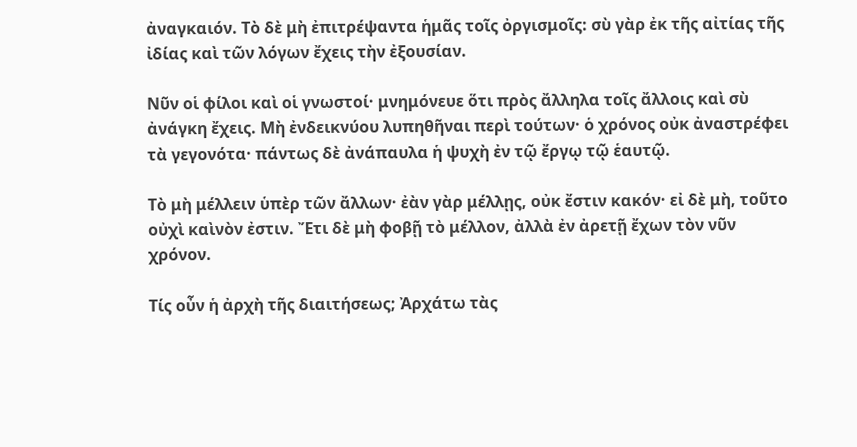ἀναγκαιόν. Τὸ δὲ μὴ ἐπιτρέψαντα ἡμᾶς τοῖς ὀργισμοῖς: σὺ γὰρ ἐκ τῆς αἰτίας τῆς ἰδίας καὶ τῶν λόγων ἔχεις τὴν ἐξουσίαν.

Νῦν οἱ φίλοι καὶ οἱ γνωστοί· μνημόνευε ὅτι πρὸς ἄλληλα τοῖς ἄλλοις καὶ σὺ ἀνάγκη ἔχεις. Μὴ ἐνδεικνύου λυπηθῆναι περὶ τούτων· ὁ χρόνος οὐκ ἀναστρέφει τὰ γεγονότα· πάντως δὲ ἀνάπαυλα ἡ ψυχὴ ἐν τῷ ἔργῳ τῷ ἑαυτῷ.

Τὸ μὴ μέλλειν ὑπὲρ τῶν ἄλλων· ἐὰν γὰρ μέλλῃς, οὐκ ἔστιν κακόν· εἰ δὲ μὴ, τοῦτο οὐχὶ καὶνὸν ἐστιν. Ἔτι δὲ μὴ φοβῇ τὸ μέλλον, ἀλλὰ ἐν ἀρετῇ ἔχων τὸν νῦν χρόνον.

Τίς οὖν ἡ ἀρχὴ τῆς διαιτήσεως; Ἀρχάτω τὰς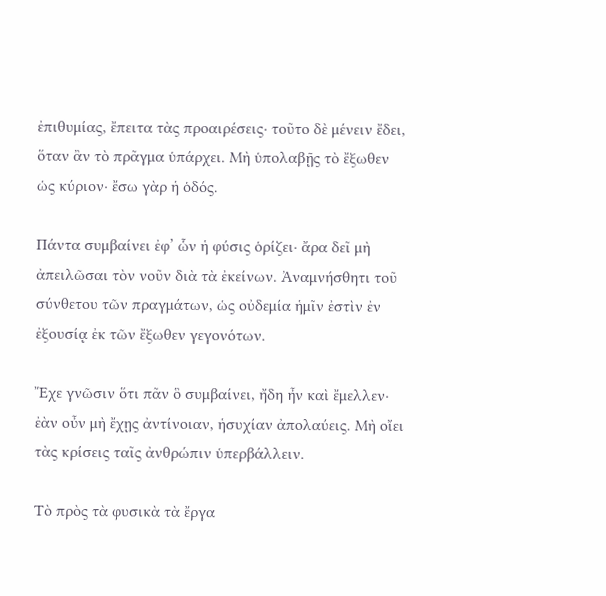ἐπιθυμίας, ἔπειτα τὰς προαιρέσεις· τοῦτο δὲ μένειν ἔδει, ὅταν ἂν τὸ πρᾶγμα ὑπάρχει. Μὴ ὑπολαβῇς τὸ ἔξωθεν ὡς κύριον· ἔσω γὰρ ἡ ὁδός.

Πάντα συμβαίνει ἐφ’ ὧν ἡ φύσις ὁρίζει· ἄρα δεῖ μὴ ἀπειλῶσαι τὸν νοῦν διὰ τὰ ἐκείνων. Ἀναμνήσθητι τοῦ σύνθετου τῶν πραγμάτων, ὡς οὐδεμία ἡμῖν ἐστὶν ἐν ἐξουσίᾳ ἐκ τῶν ἔξωθεν γεγονότων.

Ἔχε γνῶσιν ὅτι πᾶν ὃ συμβαίνει, ἤδη ἦν καὶ ἔμελλεν· ἐὰν οὖν μὴ ἔχῃς ἀντίνοιαν, ἡσυχίαν ἀπολαύεις. Μὴ οἴει τὰς κρίσεις ταῖς ἀνθρώπιν ὑπερβάλλειν.

Τὸ πρὸς τὰ φυσικὰ τὰ ἔργα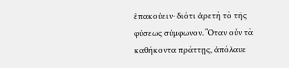ἐπακούειν· διότι ἀρετὴ τὸ τῆς φύσεως σύμφωνον. Ὅταν οὖν τὰ καθήκοντα πράττῃς, ἀπόλαυε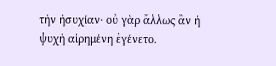τὴν ἡσυχίαν· οὐ γὰρ ἄλλως ἂν ἡ ψυχὴ αἱρημένη ἐγένετο.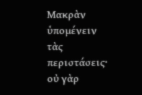Μακρὰν ὑπομένειν τὰς περιστάσεις· οὐ γὰρ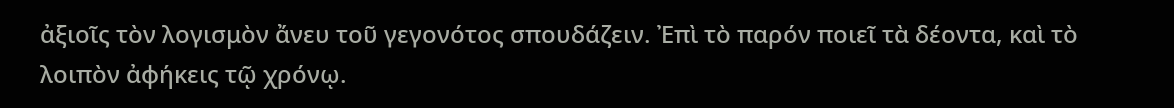ἀξιοῖς τὸν λογισμὸν ἄνευ τοῦ γεγονότος σπουδάζειν. Ἐπὶ τὸ παρόν ποιεῖ τὰ δέοντα, καὶ τὸ λοιπὸν ἀφήκεις τῷ χρόνῳ.